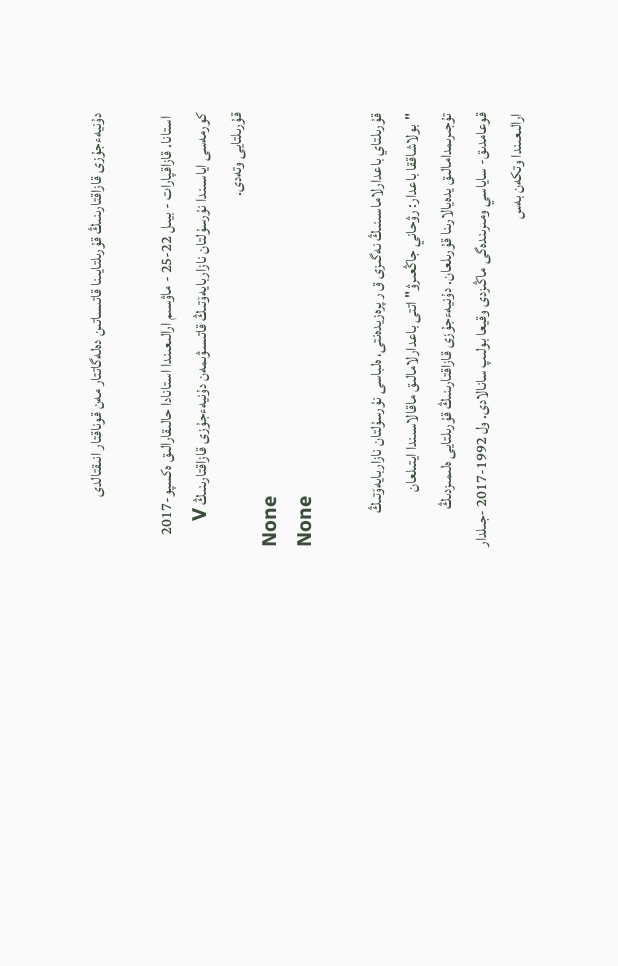دۇنيەءجۇزى قازاقتارىنىڭ قۇرىلتايىنا قاتىساتىن دەلەگاتتار مەن قوناقتار انىقتالدى

 استانا. قازاقپارات - بيىل 22-25 - ماۋسىم ارالىعىندا استانادا حالىقارالىق ەكسپو-2017 كورمەسى اياسىندا نۇرسۇلتان نازاربايەۆتىڭ قاتىسۋىمەن دۇنيەءجۇزى قازاقتارىنىڭ V قۇرىلتايى وتەدى.
None
None

قۇرىلتاي باعدارلاماسىنىڭ نەگىزى ق ر پرەزيدەنتى، ەلباسى نۇرسۇلتان نازاربايەۆتىڭ "بولاشاققا باعدار: رۋحاني جاڭعىرۋ" اتتى باعدارلامالىق ماقالاسىندا ايتىلعان تۇجىرىمدامالىق يدەيالارىنا قۇرىلعان. دۇنيەءجۇزى قازاقتارىنىڭ قۇرىلتايى ەلىمىزدىڭ قوعامدىق- ساياسي ومىرىندەگى ماڭىزدى وقيعا بولىپ سانالادى. ول 1992-2017 -جىلدار ارالىعىندا وتكەن بەس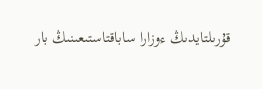قۇرىلتايدىڭ ءوزارا ساباقتاستىعىنىڭ بار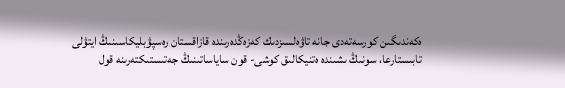ەكەندىگىن كورسەتەدى جانە تاۋەلسىزدىك كەزەڭدەرىندە قازاقستان رەسپۋبليكاسىنىڭ ايتۋلى تابىستارعا، سونىڭ ىشىندە ەتنيكالىق كوشى- قون ساياساتىنىڭ جەتىستىكتەرىنە قول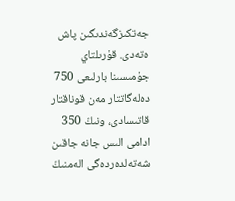جەتكىزگەندىگىن پاش ەتەدى. قۇرىلتاي جۇمىسىنا بارلىعى 750 دەلەگاتتار مەن قوناقتار قاتىسادى، ونىڭ 350 ادامى الىس جانە جاقىن شەتەلدەردەگى الەمنىڭ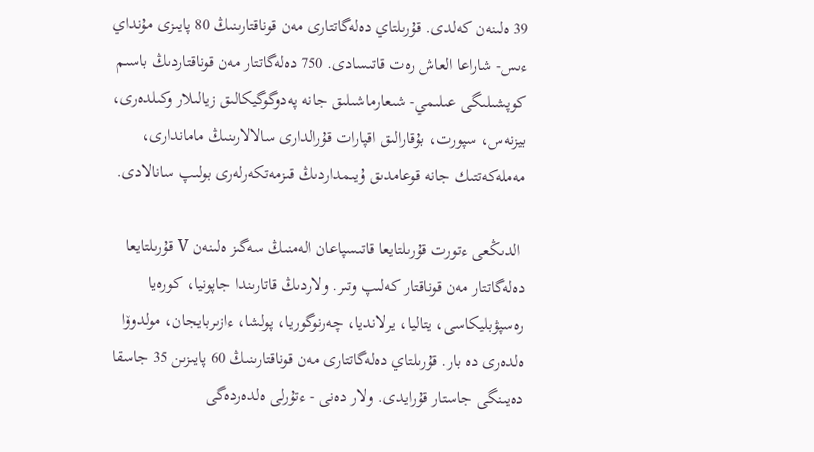39 ەلىنەن كەلدى. قۇرىلتاي دەلەگاتتارى مەن قوناقتارىنىڭ 80 پايىزى مۇنداي ءىس- شاراعا العاش رەت قاتىسادى. 750 دەلەگاتتار مەن قوناقتاردىڭ باسىم كوپشىلىگى عىلىمي- شىعارماشىلىق جانە پەدوگوگيكالىق زيالىلار وكىلدەرى، بيزنەس، سپورت، بۇقارالىق اقپارات قۇرالدارى سالالارىنىڭ ماماندارى، مەملەكەتتىك جانە قوعامدىق ۇيىمداردىڭ قىزمەتكەرلەرى بولىپ سانالادى.

 الدىڭعى ءتورت قۇرىلتايعا قاتىسپاعان الەمنىڭ سەگىز ەلىنەن V قۇرىلتايعا دەلەگاتتار مەن قوناقتار كەلىپ وتىر. ولاردىڭ قاتارىندا جاپونيا، كورەيا رەسپۋبليكاسى، يتاليا، يرلانديا، چەرنوگوريا، پولشا، ءازىربايجان، مولدوۆا ەلدەرى دە بار. قۇرىلتاي دەلەگاتتارى مەن قوناقتارىنىڭ 60 پايىزىن 35 جاسقا دەيىنگى جاستار قۇرايدى. ولار دەنى - ءتۇرلى ەلدەردەگى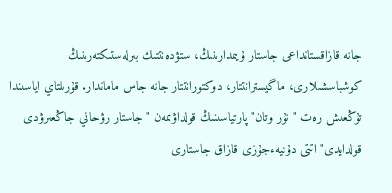جانە قازاقستانداعى جاستار ۇيىمدارىنىڭ، ستۋدەنتتىك بىرلەستىكتەرىنىڭ كوشباسشىلارى، ماگيسترانتتار، دوكتورانتتار جانە جاس ماماندار. قۇرىلتاي اياسىندا تۇڭعىش رەت "نۇر وتان" پارتياسىنىڭ قولداۋىمەن "جاستار رۋحاني جاڭعىرۋدى قولدايدى" اتتى دۇنيەءجۇزى قازاق جاستارى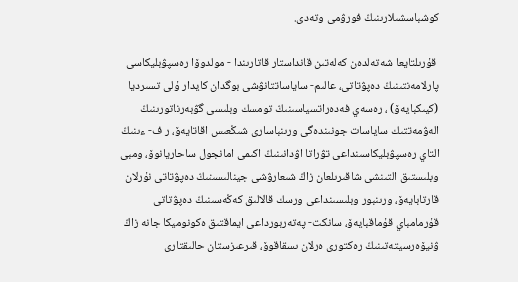كوشباسشىلارىنىڭ فورۋمى وتەدى.

 قۇرىلتايعا شەتەلدەن كەلەتىن قانداستار قاتارىندا - مولدوۆا رەسپۋبليكاسى پارلامەنتىنىڭ دەپۋتاتى، عالىم- ساياساتتانۋشى بوگدان كايدار ۇلى تسىرديا (كيىكبايەۆ) ، رەسەي فەدەراتسياسىنىڭ تومسك وبلىسى گۋبەرناتورىنىڭ الەۋمەتتىك ساياسات جونىندەگى ورىنباسارى شىڭعىس اقاتايەۆ، ر ف- ءىنىڭ التاي رەسپۋبليكاسىنداعى تۋراتا اۋدانىنىڭ اكىمى امانجول ساحاريانوۆ، ومبى وبلىستىق التىنشى شاقىرىلعان زاڭ شىعارۋشى جينالىسىنىڭ دەپۋتاتى نۇرلان قارتابايەۆ، ورىنبور وبلىسىنداعى ورسك قالالىق كەڭەسىنىڭ دەپۋتاتى قۇرمامباي قۇماقبايەۆ، سانكت- پەتەربورداعى ايماقتىق ەكونوميكا جانە زاڭ ۋنيۆەرسيتەتىنىڭ رەكتورى ەرلان ىسقاقوۆ، قىرعىزستان حالىقتارى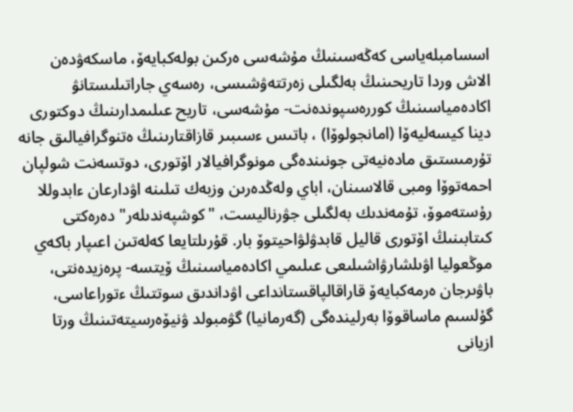اسسامبلەياسى كەڭەسىنىڭ مۇشەسى ەركىن بولەكبايەۆ، ماسكەۋدەن الاش وردا تاريحىنىڭ بەلگىلى زەرتتەۋشىسى، رەسەي جاراتىلىستانۋ اكادەمياسىنىڭ كوررەسپوندەنت- مۇشەسى، تاريح عىلىمدارىنىڭ دوكتورى دينا كيسەليەۆا (امانجولوۆا) ، باتىس ءسىبىر قازاقتارىنىڭ ەتنوگرافيالىق جانە تۇرمىستىق مادەنيەتى جونىندەگى مونوگرافيالار اۆتورى، دوتسەنت شولپان احمەتوۆا ومبى قالاسىنان، اباي ولەڭدەرىن وزبەك تىلىنە اۋدارعان ءابدوللا رۇستەموۆ، تۇمەندىك بەلگىلى جۋرناليست، "كوشپەندىلەر" دەرەكتى كىتابىنىڭ اۆتورى قاليل قابدۋلۋاحيتوۆ بار. قۇرىلتايعا كەلەتىن اعىپار باكەي موڭعوليا اۋىلشارۋاشىلىعى عىلىمي اكادەمياسىنىڭ ۆيتسە- پرەزيدەنتى، باۋىرجان ەرمەكبايەۆ قاراقالپاقستانداعى اۋداندىق سوتتىڭ ءتوراعاسى، گۇلسىم ماساقوۆا بەرليندەگى (گەرمانيا) گۋمبولد ۋنيۆەرسيتەتىنىڭ ورتا ازيانى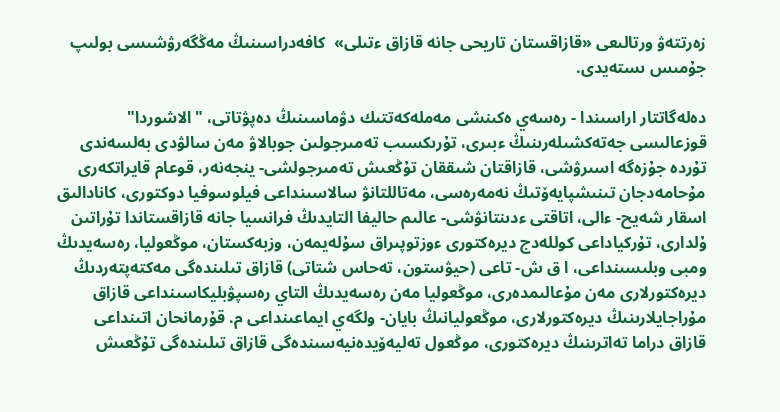زەرتتەۋ ورتالىعى «قازاقستان تاريحى جانە قازاق ءتىلى»  كافەدراسىنىڭ مەڭگەرۋشىسى بولىپ جۇمىس ىستەيدى.

دەلەگاتتار اراسىندا - رەسەي ەكىنشى مەملەكەتتىك دۋماسىنىڭ دەپۋتاتى، "الاشوردا" قوزعالىسى جەتەكشىلەرىنىڭ ءبىرى، تۇرىكسىب تەمىرجولىن جوبالاۋ مەن سالۋدى بەلسەندى تۇردە جۇزەگە اسىرۋشى، قازاقتان شىققان تۇڭعىش تەمىرجولشى- ينجەنەر، قوعام قايراتكەرى مۇحامەدجان تىنىشپايەۆتىڭ نەمەرەسى، مەتاللتانۋ سالاسىنداعى فيلوسوفيا دوكتورى، كانادالىق اسقار شەيح- ءالى، اتاقتى ءدىنتانۋشى- عالىم حاليفا التايدىڭ فرانسيا جانە قازاقستاندا تۇراتىن ۇلدارى، تۇركياداعى كوللەدج ديرەكتورى ءوزتوپىراق سۇلەيمەن، وزبەكستان، موڭعوليا، رەسەيدىڭ ومبى وبلىسىنداعى، ا ق ش- تاعى (حيۋستون، تەحاس شتاتى) قازاق تىلىندەگى مەكتەپتەردىڭ ديرەكتورلارى مەن مۇعالىمدەرى، موڭعوليا مەن رەسەيدىڭ التاي رەسپۋبليكاسىنداعى قازاق مۇراجايلارىنىڭ ديرەكتورلارى، موڭعوليانىڭ بايان- ولگەي ايماعىنداعى م. قۇرمانحان اتىنداعى قازاق دراما تەاترىنىڭ ديرەكتورى، موڭعول تەليەۆيدەنيەسىندەگى قازاق تىلىندەگى تۇڭعىش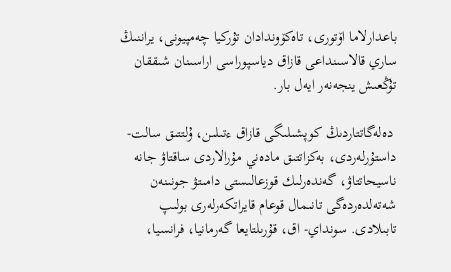باعدارلاما اۆتورى، تاەكۆوندادان تۇركيا چەمپيونى، يراننىڭ ساري قالاسىنداعى قازاق دياسپوراسى اراسىنان شىققان تۇڭعىش ينجەنەر ايەل بار.

 دەلەگاتتاردىڭ كوپشىلىگى قازاق ءتىلىن، ۇلتتىق سالت- داستۇرلەردى، بەكزاتتىق مادەني مۇرالاردى ساقتاۋ جانە ناسيحاتتاۋ، گەندەرلىك قوزعالىستى دامىتۋ جونىنەن شەتەلدەردەگى تانىمال قوعام قايراتكەرلەرى بولىپ تابىلادى. سونداي- اق، قۇرىلتايعا گەرمانيا، فرانسيا،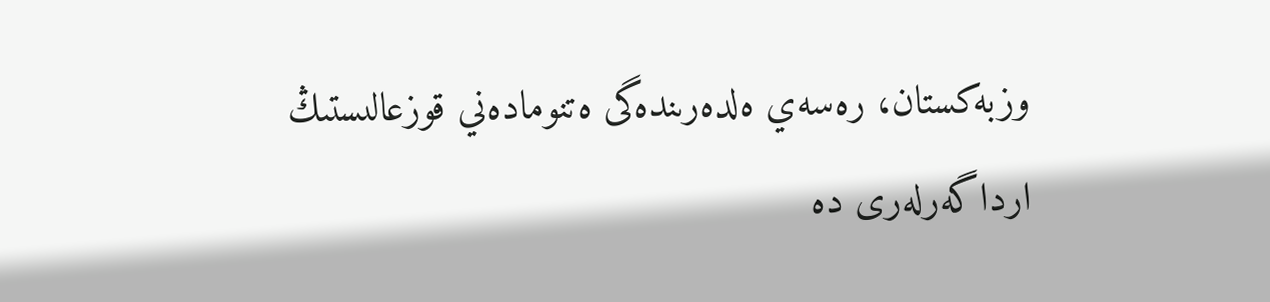وزبەكستان، رەسەي ەلدەرىندەگى ەتنومادەني قوزعالىستىڭ ارداگەرلەرى دە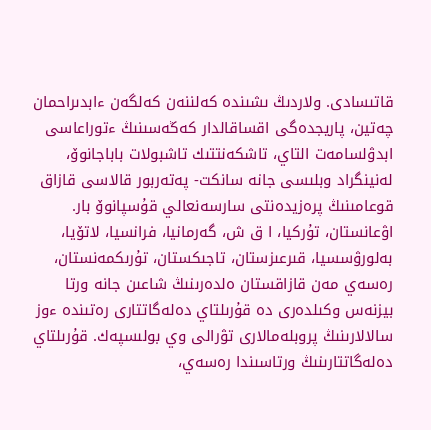قاتىسادى. ولاردىڭ ىشىندە كەلننەن كەلگەن ءابدىراحمان چەتين، پاريجدەگى اقساقالدار كەڭەسىنىڭ ءتوراعاسى ابدۋلسامەت التاي، تاشكەنتتىك تاشبولات باباجانوۆ، لەنينگراد وبلىسى جانە سانكت- پەتەربور قالاسى قازاق قوعامىنىڭ پرەزيدەنتى سارسەنعالي قۇسپانوۆ بار. اۋعانستان، تۇركيا، ا ق ش، گەرمانيا، فرانسيا، لاتۆيا، بەلورۋسسيا، قىرعىزستان، تاجىكستان، تۇرىكمەنستان، رەسەي مەن قازاقستان ەلدەرىنىڭ شاعىن جانە ورتا بيزنەس وكىلدەرى دە قۇرىلتاي دەلەگاتتارى رەتىندە ءوز سالالارىنىڭ پروبلەمالارى تۋرالى وي بولىسپەك. قۇرىلتاي دەلەگاتتارىنىڭ ورتاسىندا رەسەي،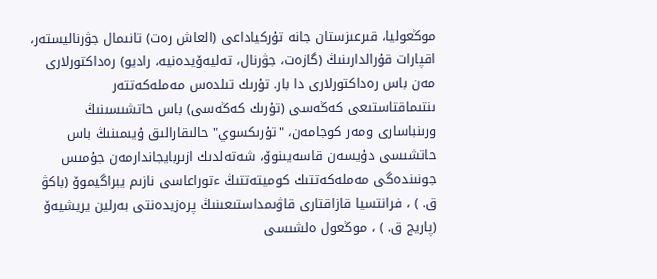موڭعوليا، قىرعىزستان جانە تۇركياداعى (العاش رەت) تانىمال جۋرناليستەر، اقپارات قۇرالدارىنىڭ (گازەت، جۋرنال، تەليەۆيدەنيە، راديو) رەداكتورلارى مەن باس رەداكتورلارى دا بار. تۇرىك تىلدەس مەملەكەتتەر ىنتىماقتاستىعى كەڭەسى (تۇرىك كەڭەسى) باس حاتشىسىنىڭ ورىنباسارى ومەر كوجامەن، "تۇرىكسوي" حالىقارالىق ۇيىمىنىڭ باس حاتشىسى دۇيسەن قاسەيىنوۆ، شەتەلدىك ازىربايجاندارمەن جۇمىس جونىندەگى مەملەكەتتىك كوميتەتتىڭ ءتوراعاسى نازىم يبراگيموۆ (باكۋ ق. ) ، فرانتسيا قازاقتارى قاۋىمداستىعىنىڭ پرەزيدەنتى بەرلين يريشيەۆ (پاريج ق. ) ، موڭعول ەلشىسى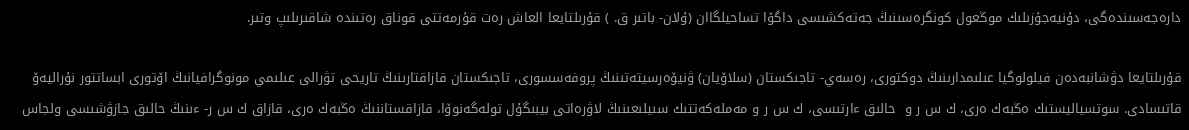دارەجەسىندەگى، دۇنيەجۇزىلىك موڭعول كونگرەسىنىڭ جەتەكشىسى داگۆا تساحيلگاان (ۇلان- باتىر ق. ) قۇرىلتايعا العاش رەت قۇرمەتتى قوناق رەتىندە شاقىرىلىپ وتىر.

قۇرىلتايعا دۋشانبەدەن فيلولوگيا عىلىمدارىنىڭ دوكتورى، رەسەي- تاجىكستان (سلاۆيان) ۋنيۆەرسيتەتىنىڭ پروفەسسورى، تاجىكستان قازاقتارىنىڭ تاريحى تۋرالى عىلىمي مونوگرافيانىڭ اۆتورى ابساتتور نۇراليەۆ قاتىسادى. سوتسياليستىك ەڭبەك ەرى، ك س ر و  حالىق ءارتىسى، ك س ر و مەملەكەتتىك سىيلىعىنىڭ لاۋرەاتى بيبىگۇل تولەگەنوۆا، قازاقستاننىڭ ەڭبەك ەرى، قازاق ك س ر- ءىنىڭ حالىق جازۋشىسى ولجاس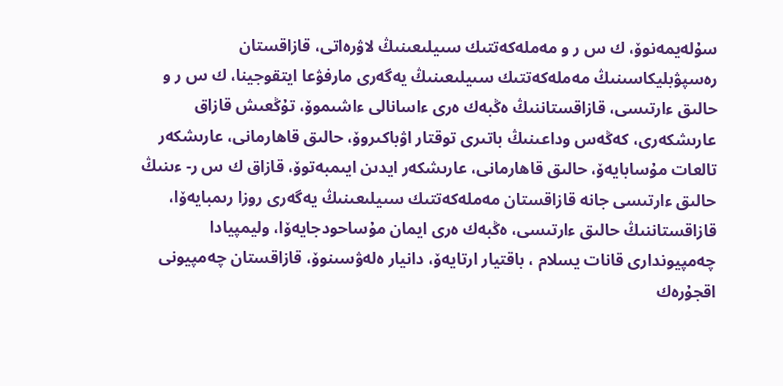سۇلەيمەنوۆ، ك س ر و مەملەكەتتىك سىيلىعىنىڭ لاۋرەاتى، قازاقستان رەسپۋبليكاسىنىڭ مەملەكەتتىك سىيلىعىنىڭ يەگەرى مارفۋعا ايتقوجينا، ك س ر و حالىق ءارتىسى، قازاقستاننىڭ ەڭبەك ەرى ءاسانالى ءاشىموۆ، تۇڭعىش قازاق عارىشكەرى، كەڭەس وداعىنىڭ باتىرى توقتار اۋباكىروۆ، حالىق قاھارمانى، عارىشكەر تالعات مۇسابايەۆ، حالىق قاھارمانى، عارىشكەر ايدىن ايىمبەتوۆ، قازاق ك س ر- ءىنىڭ حالىق ءارتىسى جانە قازاقستان مەملەكەتتىك سىيلىعىنىڭ يەگەرى روزا رىمبايەۆا، قازاقستاننىڭ حالىق ءارتىسى، ەڭبەك ەرى ايمان مۇساحودجايەۆا، وليمپيادا چەمپيوندارى قانات يسلام ، باقتيار ارتايەۆ، دانيار ەلەۋسىنوۆ، قازاقستان چەمپيونى اقجۇرەك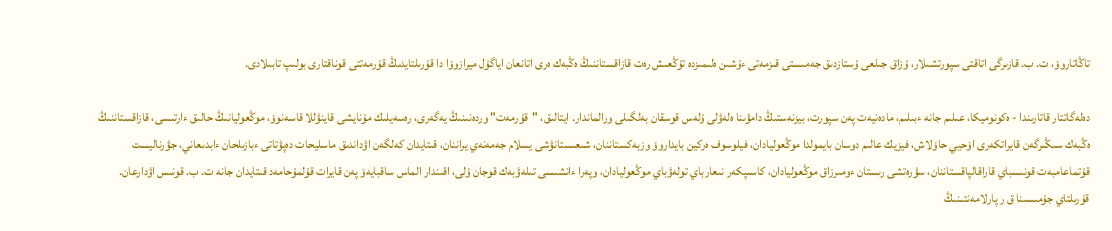تاڭاتاروۆ، ت. ب. قازىرگى اتاقتى سپورتشىلار، ۇزاق جىلعى ۇستازدىق جەمىستى قىزمەتى ءۇشىن ەلىمىزدە تۇڭعىش رەت قازاقستاننىڭ ەڭبەك ەرى اتانعان اياگۇل ميرازوۆا دا قۇرىلتايدىڭ قۇرمەتتى قوناقتارى بولىپ تابىلادى.

دەلەگاتتار قاتارىندا - ەكونوميكا، عىلىم جانە ءبىلىم، مادەنيەت پەن سپورت، بيزنەستىڭ دامۋىنا ەلەۋلى ۇلەس قوسقان بەلگىلى ورالماندار. ايتالىق، "قۇرمەت" وردەنىنىڭ يەگەرى، رەسەيلىك مۇنايشى قاينۋللا قاسەنوۆ، موڭعوليانىڭ حالىق ءارتىسى، قازاقستاننىڭ ەڭبەك سىڭىرگەن قايراتكەرى اۆحيي حاۆلاش، فيزيك عالىم دوسان بايمولدا موڭعوليادان، فيلوسوف ەركين بايداروۆ وزبەكستاننان، شىعىستانۋشى يسلام جەمەنەي يراننان، قىتايدان كەلگەن اۋداندىق ماسليحات دەپۋتاتى ءبازىلحان ءابدىعاني، جۋرناليست قۇتماعامبەت قونىسباي قاراقالپاقستاننان، سۋرەتشى رىستان ءومىرزاق موڭعوليادان، كاسىپكەر نىعارباي تولەۋباي موڭعوليادان، وپەرا ءانشىسى تىلەۋبەك قوجان ۇلى، اقىندار الماس ساقبايەۆ پەن قايرات قۇلمۇحامەد قىتايدان جانە ت. ب. قونىس اۋدارعان. قۇرىلتاي جۇمىسىنا ق ر پارلامەنتىنىڭ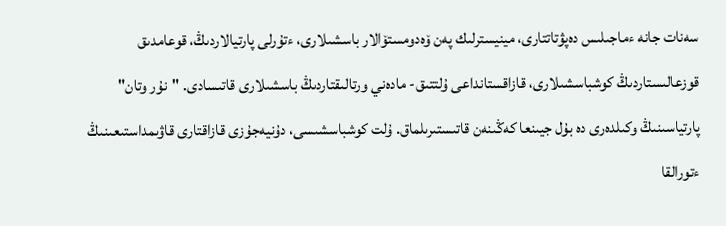سەنات جانە ءماجىلىس دەپۋتاتتارى، مينيسترلىك پەن ۆەدومستۆالار باسشىلارى، ءتۇرلى پارتيالاردىڭ، قوعامدىق قوزعالىستاردىڭ كوشباسشىلارى، قازاقستانداعى ۇلتتىق- مادەني ورتالىقتاردىڭ باسشىلارى قاتىسادى. "نۇر وتان" پارتياسىنىڭ وكىلدەرى دە بۇل جيىنعا كەڭىنەن قاتىستىرىلماق. ۇلت كوشباسشىسى، دۇنيەجۇزى قازاقتارى قاۋىمداستىعىنىڭ ءتورالقا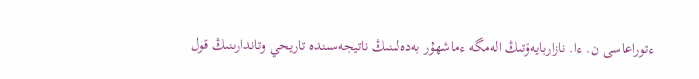ءتوراعاسى ن. ءا. نازاربايەۆتىڭ الەمگە ءماشھۇر بەدەلىنىڭ ناتيجەسىندە تاريحي وتاندارىنىڭ قول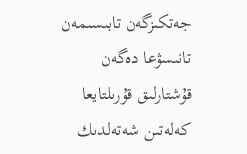جەتكىزگەن تابىسىمەن تانىسۋعا دەگەن قۇشتارلىق قۇرىلتايعا كەلەتىن شەتەلدىك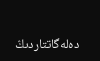دەلەگاتتاردىڭ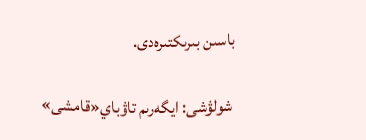باسىن بىرىكتىرەدى.

 شولۋشى: ايگەرىم تاۋباي«قامشى»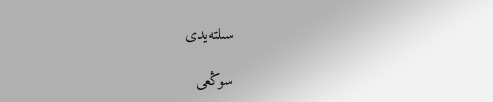سىلتەيدى

سوڭعى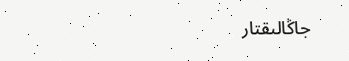جاڭالىقتار